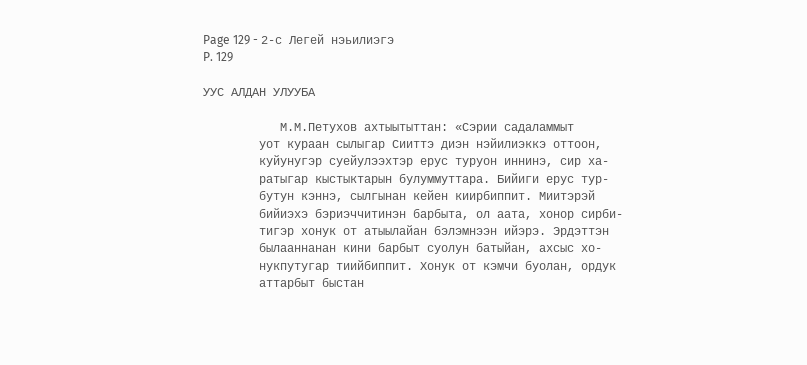Page 129 - 2-с Легей нэьилиэгэ
P. 129

УУС АЛДАН УЛУУБА

           М.М.Петухов ахтыытыттан: «Сэрии садаламмыт
        уот кураан сылыгар Сииттэ диэн нэйилиэккэ оттоон,
        куйунугэр суейулээхтэр ерус туруон иннинэ, сир ха-
        ратыгар кыстыктарын булуммуттара. Бийиги ерус тур-
        бутун кэннэ, сылгынан кейен киирбиппит. Миитэрэй
        бийиэхэ бэриэччитинэн барбыта, ол аата, хонор сирби-
        тигэр хонук от атыылайан бэлэмнээн ийэрэ. Эрдэттэн
        былааннанан кини барбыт суолун батыйан, ахсыс хо-
        нукпутугар тиийбиппит. Хонук от кэмчи буолан, ордук
        аттарбыт быстан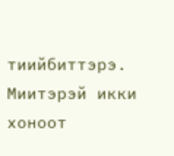тиийбиттэрэ. Миитэрэй икки хоноот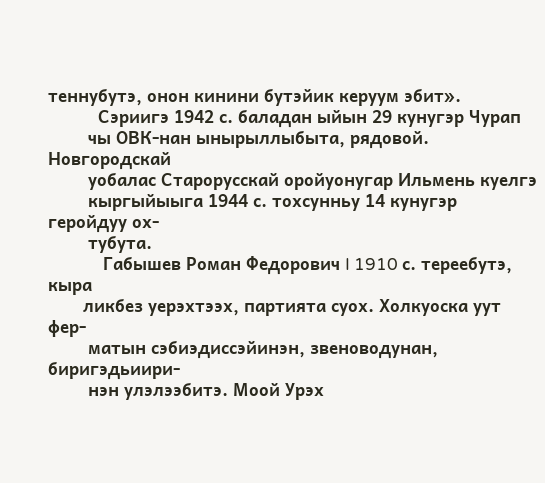теннубутэ, онон кинини бутэйик керуум эбит».
          Сэриигэ 1942 с. баладан ыйын 29 кунугэр Чурап
        чы ОВК-нан ынырыллыбыта, рядовой. Новгородскай
        уобалас Старорусскай оройуонугар Ильмень куелгэ
        кыргыйыыга 1944 с. тохсунньу 14 кунугэр геройдуу ох-
        тубута.
           Габышев Роман Федорович I 1910 с. тереебутэ, кыра
       ликбез уерэхтээх, партията суох. Холкуоска уут фер-
        матын сэбиэдиссэйинэн, звеноводунан, биригэдьиири-
        нэн улэлээбитэ. Моой Урэх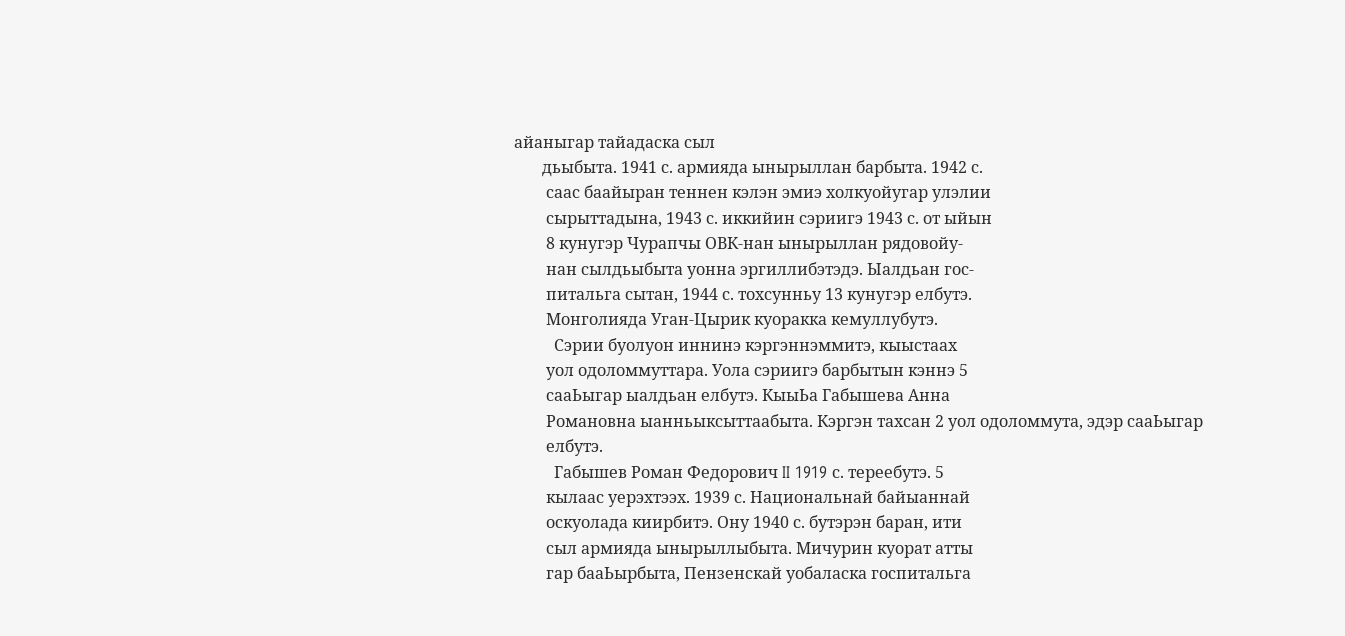айаныгар тайадаска сыл
       дьыбыта. 1941 с. армияда ынырыллан барбыта. 1942 с.
        саас баайыран теннен кэлэн эмиэ холкуойугар улэлии
        сырыттадына, 1943 с. иккийин сэриигэ 1943 с. от ыйын
        8 кунугэр Чурапчы ОВК-нан ынырыллан рядовойу-
        нан сылдьыбыта уонна эргиллибэтэдэ. Ыалдьан гос-
        питальга сытан, 1944 с. тохсунньу 13 кунугэр елбутэ.
        Монголияда Уган-Цырик куоракка кемуллубутэ.
          Сэрии буолуон иннинэ кэргэннэммитэ, кыыстаах
        уол одоломмуттара. Уола сэриигэ барбытын кэннэ 5
        сааЬыгар ыалдьан елбутэ. КыыЬа Габышева Анна
        Романовна ыанньыксыттаабыта. Кэргэн тахсан 2 уол одоломмута, эдэр сааЬыгар
        елбутэ.
          Габышев Роман Федорович II 1919 с. тереебутэ. 5
        кылаас уерэхтээх. 1939 с. Национальнай байыаннай
        оскуолада киирбитэ. Ону 1940 с. бутэрэн баран, ити
        сыл армияда ынырыллыбыта. Мичурин куорат атты
        гар бааЬырбыта, Пензенскай уобаласка госпитальга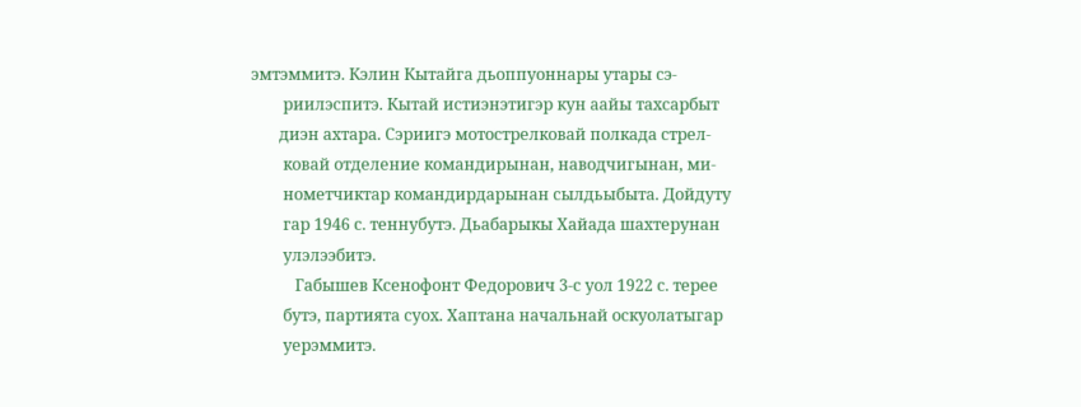эмтэммитэ. Кэлин Кытайга дьоппуоннары утары сэ-
        риилэспитэ. Кытай истиэнэтигэр кун аайы тахсарбыт
       диэн ахтара. Сэриигэ мотострелковай полкада стрел-
        ковай отделение командирынан, наводчигынан, ми-
        нометчиктар командирдарынан сылдьыбыта. Дойдуту
        гар 1946 с. теннубутэ. Дьабарыкы Хайада шахтерунан
        улэлээбитэ.
           Габышев Ксенофонт Федорович 3-с уол 1922 с. терее
        бутэ, партията суох. Хаптана начальнай оскуолатыгар
        уерэммитэ.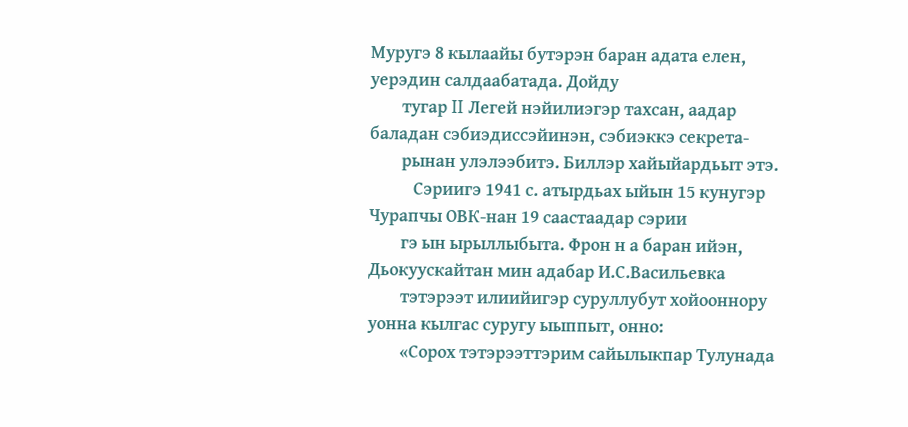Муругэ 8 кылаайы бутэрэн баран адата елен, уерэдин салдаабатада. Дойду
        тугар II Легей нэйилиэгэр тахсан, аадар баладан сэбиэдиссэйинэн, сэбиэккэ секрета-
        рынан улэлээбитэ. Биллэр хайыйардьыт этэ.
           Сэриигэ 1941 с. атырдьах ыйын 15 кунугэр Чурапчы ОВК-нан 19 саастаадар сэрии
        гэ ын ырыллыбыта. Фрон н а баран ийэн, Дьокуускайтан мин адабар И.С.Васильевка
        тэтэрээт илиийигэр суруллубут хойооннору уонна кылгас суругу ыыппыт, онно:
        «Сорох тэтэрээттэрим сайылыкпар Тулунада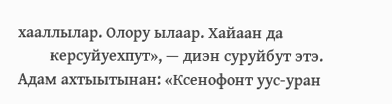хааллылар. Олору ылаар. Хайаан да
        керсуйуехпут», — диэн суруйбут этэ. Адам ахтыытынан: «Ксенофонт уус-уран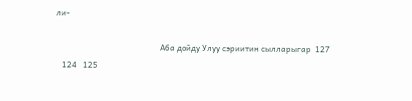ли-

                                                    Аба дойду Улуу сэриитин сылларыгар  127
   124   125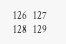126   127   128   129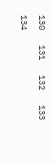130   131   132   133   134